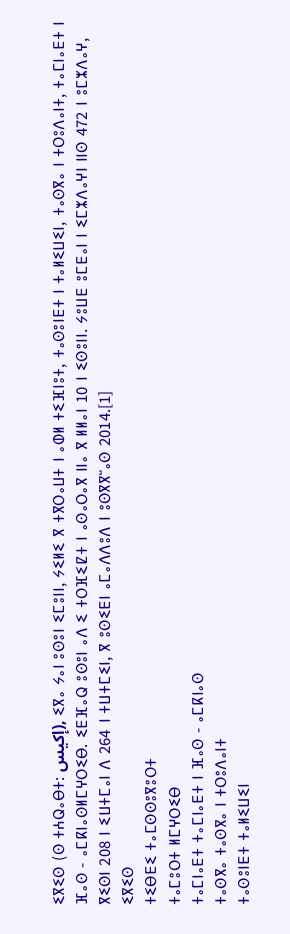ⵉⴳⵉⵙ (ⵙ ⵜⵄⵕⴰⴱⵜ: إكيس), ⵉⴳⴰ ⵢⴰⵏ ⵓⵙⵓⵏ ⵉⵎⵓⵏⵏ, ⵢⵉⵍⵉ ⴳ ⵜⴳⵔⴰⵡⵜ ⵏ ⴰⵀⵍ ⵜⵉⴼⵏⵓⵜ, ⵜⴰⵙⵓⵏⴹⵜ ⵏ ⵜⴰⵍⵉⵡⵉⵏ, ⵜⴰⵙⴳⴰ ⵏ ⵜⵔⵓⴷⴰⵏⵜ, ⵜⴰⵎⵏⴰⴹⵜ ⵏ ⴼⴰⵙ - ⴰⵎⴽⵏⴰⵙⵍⵎⵖⵔⵉⴱ. ⵉⴹⴼⴰⵕ ⵓⵙⵓⵏ ⴰⴷ ⵉ ⵜⵔⴼⵉⵇⵜ ⵏ ⴰⵙⴰⵔⴰⴳ ⵏⵏⴰ ⴳ ⵍⵍⴰⵏ 10 ⵏ ⵉⵙⵓⵏⵏ. ⵢⵓⵡⴹ ⵓⵎⴹⴰⵏ ⵏ ⵉⵎⵣⴷⴰⵖⵏ ⵏⵏⵙ 472 ⵏ ⵓⵎⵣⴷⴰⵖ, ⴳⵉⵙⵏ 208 ⵏ ⵉⵡⵜⵎⴰⵏ ⴷ 264 ⵏ ⵜⵡⵜⵎⵉⵏ, ⴳ ⵓⵙⵉⴹⵏ ⴰⵎⴰⴷⴷⵓⴷ ⵏ ⵓⵙⴳⴳⵯⴰⵙ 2014.[1]
ⵉⴳⵉⵙ
ⵜⵉⴱⴹⵉ ⵜⴰⵎⵙⵙⵓⴳⵓⵔⵜ
ⵜⴰⵎⵓⵔⵜ ⵍⵎⵖⵔⵉⴱ
ⵜⴰⵎⵏⴰⴹⵜ ⵜⴰⵎⵏⴰⴹⵜ ⵏ ⴼⴰⵙ - ⴰⵎⴽⵏⴰⵙ
ⵜⴰⵙⴳⴰ ⵜⴰⵙⴳⴰ ⵏ ⵜⵔⵓⴷⴰⵏⵜ
ⵜⴰⵙⵓⵏⴹⵜ ⵜⴰⵍⵉⵡⵉⵏ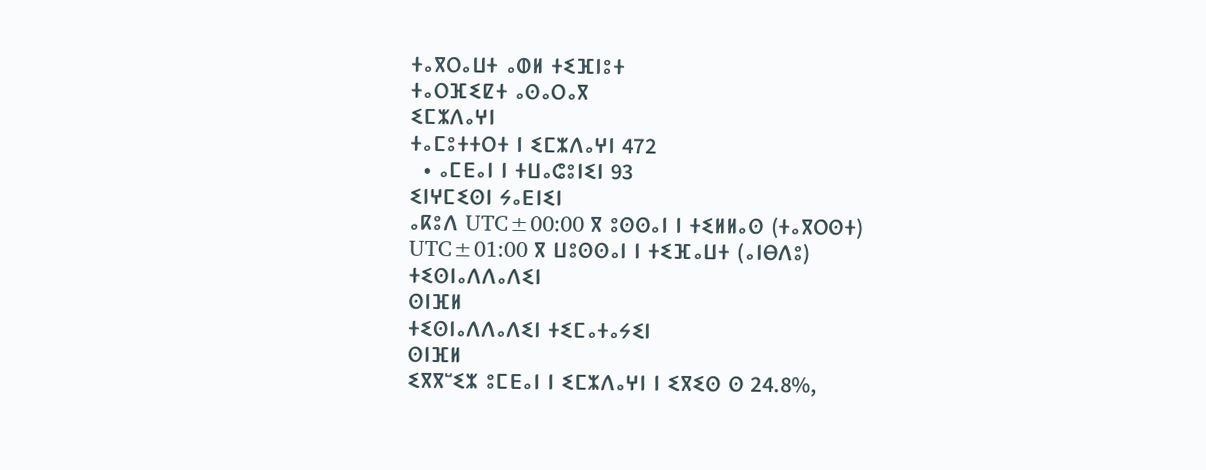ⵜⴰⴳⵔⴰⵡⵜ ⴰⵀⵍ ⵜⵉⴼⵏⵓⵜ
ⵜⴰⵔⴼⵉⵇⵜ ⴰⵙⴰⵔⴰⴳ
ⵉⵎⵣⴷⴰⵖⵏ
ⵜⴰⵎⵓⵜⵜⵔⵜ ⵏ ⵉⵎⵣⴷⴰⵖⵏ 472
  • ⴰⵎⴹⴰⵏ ⵏ ⵜⵡⴰⵛⵓⵏⵉⵏ 93
ⵉⵏⵖⵎⵉⵙⵏ ⵢⴰⴹⵏⵉⵏ
ⴰⴽⵓⴷ UTC±00:00 ⴳ ⵓⵙⵙⴰⵏ ⵏ ⵜⵉⵍⵍⴰⵙ (ⵜⴰⴳⵔⵙⵜ)
UTC±01:00 ⴳ ⵡⵓⵙⵙⴰⵏ ⵏ ⵜⵉⴼⴰⵡⵜ (ⴰⵏⴱⴷⵓ)
ⵜⵉⵙⵏⴰⴷⴷⴰⴷⵉⵏ
ⵙⵏⴼⵍ
ⵜⵉⵙⵏⴰⴷⴷⴰⴷⵉⵏ ⵜⵉⵎⴰⵜⴰⵢⵉⵏ
ⵙⵏⴼⵍ
ⵉⴳⴳⵯⵉⵣ ⵓⵎⴹⴰⵏ ⵏ ⵉⵎⵣⴷⴰⵖⵏ ⵏ ⵉⴳⵉⵙ ⵙ 24.8%,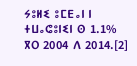ⵢⵓⵍⵉ ⵓⵎⴹⴰⵏ ⵏ ⵜⵡⴰⵛⵓⵏⵉⵏ ⵙ 1.1% ⴳⵔ 2004 ⴷ 2014.[2]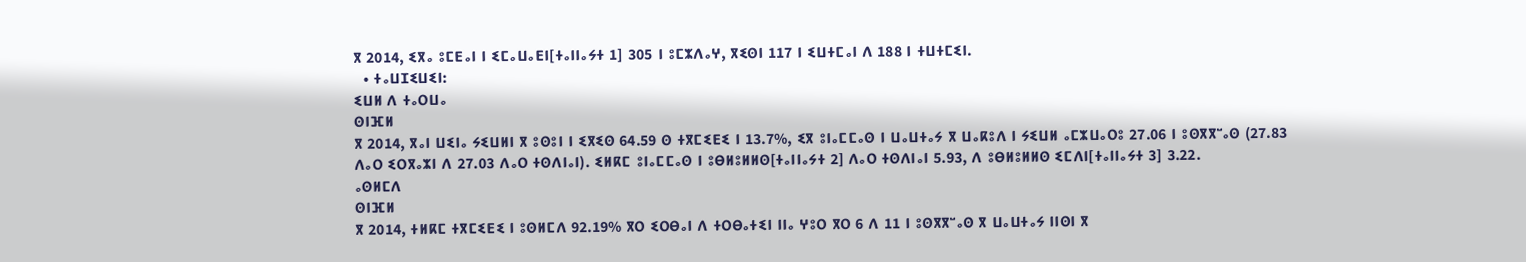ⴳ 2014, ⵉⴳⴰ ⵓⵎⴹⴰⵏ ⵏ ⵉⵎⴰⵡⴰⴹⵏ[ⵜⴰⵏⵏⴰⵢⵜ 1] 305 ⵏ ⵓⵎⵣⴷⴰⵖ, ⴳⵉⵙⵏ 117 ⵏ ⵉⵡⵜⵎⴰⵏ ⴷ 188 ⵏ ⵜⵡⵜⵎⵉⵏ.
  • ⵜⴰⵡⵊⵉⵡⵉⵏ:
ⵉⵡⵍ ⴷ ⵜⴰⵔⵡⴰ
ⵙⵏⴼⵍ
ⴳ 2014, ⴳⴰⵏ ⵡⵉⵏⴰ ⵢⵉⵡⵍⵏ ⴳ ⵓⵙⵓⵏ ⵏ ⵉⴳⵉⵙ 64.59 ⵙ ⵜⴳⵎⵉⴹⵉ ⵏ 13.7%, ⵉⴳ ⵓⵏⴰⵎⵎⴰⵙ ⵏ ⵡⴰⵡⵜⴰⵢ ⴳ ⵡⴰⴽⵓⴷ ⵏ ⵢⵉⵡⵍ ⴰⵎⵣⵡⴰⵔⵓ 27.06 ⵏ ⵓⵙⴳⴳⵯⴰⵙ (27.83 ⴷⴰⵔ ⵉⵔⴳⴰⵣⵏ ⴷ 27.03 ⴷⴰⵔ ⵜⵙⴷⵏⴰⵏ). ⵉⵍⴽⵎ ⵓⵏⴰⵎⵎⴰⵙ ⵏ ⵓⴱⵍⵓⵍⵍⵙ[ⵜⴰⵏⵏⴰⵢⵜ 2] ⴷⴰⵔ ⵜⵙⴷⵏⴰⵏ 5.93, ⴷ ⵓⴱⵍⵓⵍⵍⵙ ⵉⵎⴷⵏ[ⵜⴰⵏⵏⴰⵢⵜ 3] 3.22.
ⴰⵙⵍⵎⴷ
ⵙⵏⴼⵍ
ⴳ 2014, ⵜⵍⴽⵎ ⵜⴳⵎⵉⴹⵉ ⵏ ⵓⵙⵍⵎⴷ 92.19% ⴳⵔ ⵉⵔⴱⴰⵏ ⴷ ⵜⵔⴱⴰⵜⵉⵏ ⵏⵏⴰ ⵖⵓⵔ ⴳⵔ 6 ⴷ 11 ⵏ ⵓⵙⴳⴳⵯⴰⵙ ⴳ ⵡⴰⵡⵜⴰⵢ ⵏⵏⵙⵏ ⴳ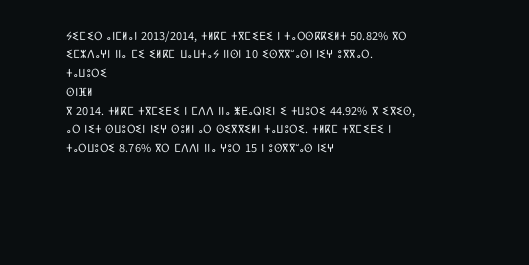ⵢⵉⵎⵉⵔ ⴰⵏⵎⵍⴰⵏ 2013/2014, ⵜⵍⴽⵎ ⵜⴳⵎⵉⴹⵉ ⵏ ⵜⴰⵔⵙⴽⴽⵉⵍⵜ 50.82% ⴳⵔ ⵉⵎⵣⴷⴰⵖⵏ ⵏⵏⴰ ⵎⵉ ⵉⵍⴽⵎ ⵡⴰⵡⵜⴰⵢ ⵏⵏⵙⵏ 10 ⵉⵙⴳⴳⵯⴰⵙⵏ ⵏⵉⵖ ⵓⴳⴳⴰⵔ.
ⵜⴰⵡⵓⵔⵉ
ⵙⵏⴼⵍ
ⴳ 2014. ⵜⵍⴽⵎ ⵜⴳⵎⵉⴹⵉ ⵏ ⵎⴷⴷ ⵏⵏⴰ ⵥⴹⴰⵕⵏⵉⵏ ⵉ ⵜⵡⵓⵔⵉ 44.92% ⴳ ⵉⴳⵉⵙ, ⴰⵔ ⵏⵉⵜ ⵙⵡⵓⵔⵉⵏ ⵏⵉⵖ ⵙⵓⵍⵏ ⴰⵔ ⵙⵉⴳⴳⵉⵍⵏ ⵜⴰⵡⵓⵔⵉ. ⵜⵍⴽⵎ ⵜⴳⵎⵉⴹⵉ ⵏ ⵜⴰⵔⵡⵓⵔⵉ 8.76% ⴳⵔ ⵎⴷⴷⵏ ⵏⵏⴰ ⵖⵓⵔ 15 ⵏ ⵓⵙⴳⴳⵯⴰⵙ ⵏⵉⵖ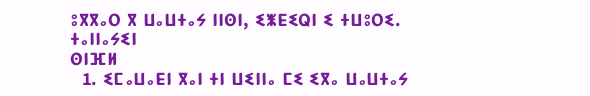ⵓⴳⴳⴰⵔ ⴳ ⵡⴰⵡⵜⴰⵢ ⵏⵏⵙⵏ, ⵉⵥⴹⵉⵕⵏ ⵉ ⵜⵡⵓⵔⵉ.
ⵜⴰⵏⵏⴰⵢⵉⵏ
ⵙⵏⴼⵍ
  1. ⵉⵎⴰⵡⴰⴹⵏ ⴳⴰⵏ ⵜⵏ ⵡⵉⵏⵏⴰ ⵎⵉ ⵉⴳⴰ ⵡⴰⵡⵜⴰⵢ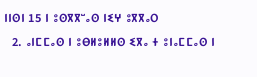ⵏⵏⵙⵏ 15 ⵏ ⵓⵙⴳⴳⵯⴰⵙ ⵏⵉⵖ ⵓⴳⴳⴰⵔ
  2. ⴰⵏⵎⵎⴰⵙ ⵏ ⵓⴱⵍⵓⵍⵍⵙ ⵉⴳⴰ ⵜ ⵓⵏⴰⵎⵎⴰⵙ ⵏ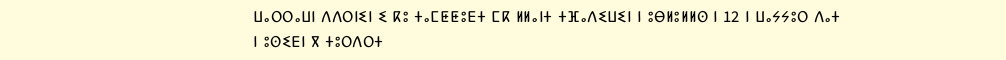ⵡⴰⵔⵔⴰⵡⵏ ⴷⴷⵔⵏⵉⵏ ⵉ ⴽⵓ ⵜⴰⵎⵟⵟⵓⴹⵜ ⵎⴽ ⵍⵍⴰⵏⵜ ⵜⴼⴰⴷⵉⵡⵉⵏ ⵏ ⵓⴱⵍⵓⵍⵍⵙ ⵏ 12 ⵏ ⵡⴰⵢⵢⵓⵔ ⴷⴰⵜ ⵏ ⵓⵙⵉⴹⵏ ⴳ ⵜⵓⵔⴷⵔⵜ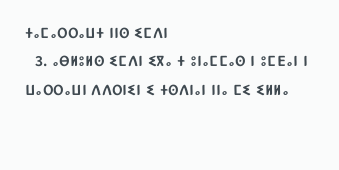ⵜⴰⵎⴰⵔⵔⴰⵡⵜ ⵏⵏⵙ ⵉⵎⴷⵏ
  3. ⴰⴱⵍⵓⵍⵙ ⵉⵎⴷⵏ ⵉⴳⴰ ⵜ ⵓⵏⴰⵎⵎⴰⵙ ⵏ ⵓⵎⴹⴰⵏ ⵏ ⵡⴰⵔⵔⴰⵡⵏ ⴷⴷⵔⵏⵉⵏ ⵉ ⵜⵙⴷⵏⴰⵏ ⵏⵏⴰ ⵎⵉ ⵉⵍⵍⴰ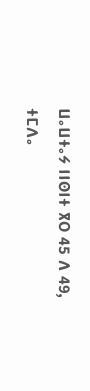ⵡⴰⵡⵜⴰⵢ ⵏⵏⵙⵏⵜ ⴳⵔ 45 ⴷ 49, ⵜⵎⴷⴰ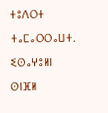ⵜⵓⴷⵔⵜ ⵜⴰⵎⴰⵔⵔⴰⵡⵜ.
ⵉⵙⴰⵖⵓⵍⵏ
ⵙⵏⴼⵍ